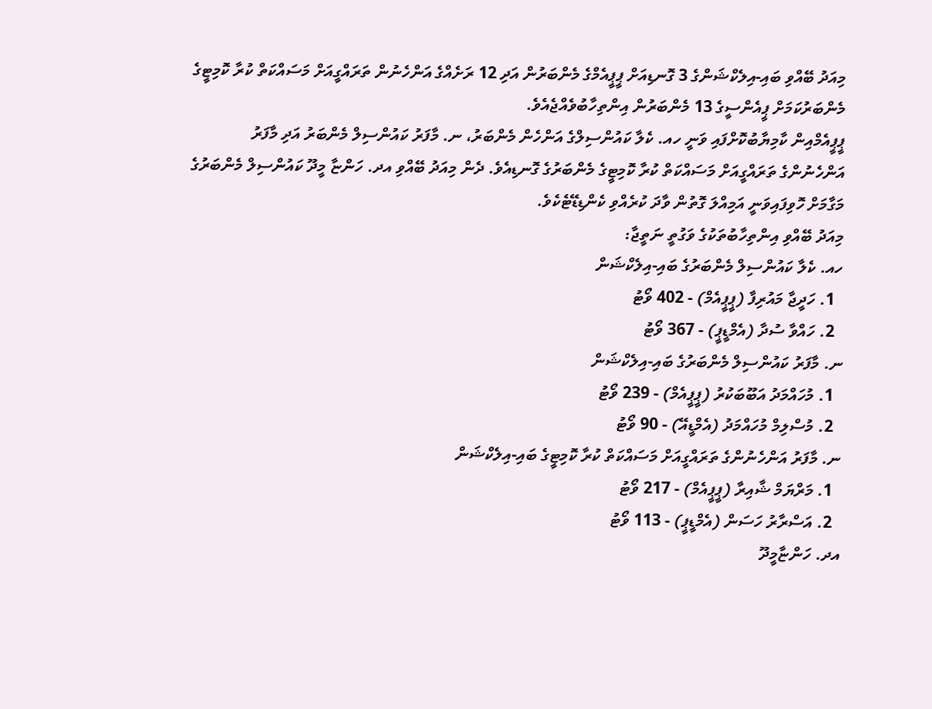މިއަދު ބޭއްވި ބައި-އިލެކްޝަންގެ 3 ގޮނޑިއަށް ޕީޕީއެމްގެ މެންބަރުން އަދި 12 ރަށެއްގެ އަންހެނުން ތަރައްގީއަށް މަސައްކަތް ކުރާ ކޮމިޓީގެ މެންބަރުކަމަށް ޕީއެންސީގެ 13 މެންބަރުން އިންތިހާބުވެއްޖެއެވެ.
ޕީޕީއެމްއިން ކާމިޔާބުކޮށްފައި ވަނީ ހއ. ކެލާ ކައުންސިލްގެ އަންހެން މެންބަރު، ނ. މާފަރު ކައުންސިލް މެންބަރު އަދި މާފަރު އަންހެނުންގެ ތަރައްގީއަށް މަސައްކަތް ކުރާ ކޮމިޓީގެ މެންބަރުގެ ގޮނޑިއެވެ. ދެން މިއަދު ބޭއްވި އދ. ހަންޏާ މީދޫ ކައުންސިލް މެންބަރުގެ މަގާމަށް ހޮވިފައިވަނީ އަމިއްލަ ގޮތުން ވާދަ ކުރެއްވި ކެންޑިޑޭޓެކެވެ.
މިއަދު ބޭއްވި އިންތިހާބުތަކުގެ ވަގުތީ ނަތީޖާ:
ހއ. ކެލާ ކައުންސިލް މެންބަރުގެ ބައި-އިލެކްޝަން
  1. ހަދީޖާ މައުރިފާ (ޕީޕީއެމް) - 402 ވޯޓު
  2. ހައްވާ ސުދާ (އެމްޑީޕީ) - 367 ވޯޓު
ނ. މާފަރު ކައުންސިލް މެންބަރުގެ ބައި-އިލެކްޝަން
  1. މުހައްމަދު އަބޫބަކުރު (ޕީޕީއެމް) - 239 ވޯޓު
  2. މުސްލިމް މުހައްމަދު (އެމްޑީއޭ) - 90 ވޯޓު
ނ. މާފަރު އަންހެނުންގެ ތަރައްގީއަށް މަސައްކަތް ކުރާ ކޮމިޓީގެ ބައި-އިލެކްޝަން
  1. މަރްޔަމް ޝާއިރާ (ޕީޕީއެމް) - 217 ވޯޓު
  2. އަސްރާރު ހަސަން (އެމްޑީޕީ) - 113 ވޯޓު
އދ. ހަންޏާމީދޫ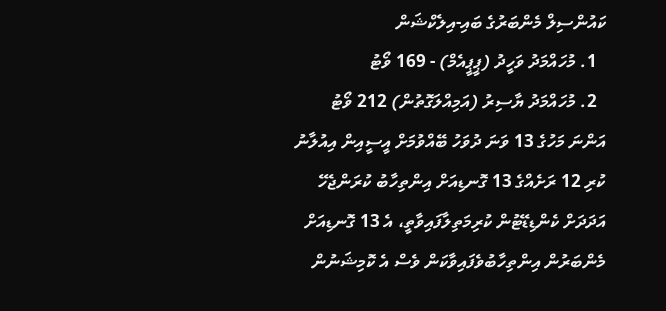ކައުންސިލް މެންބަރުގެ ބައި-އިލެކްޝަން
  1. މުހައްމަދު ވަހީދު (ޕީޕީއެމް) - 169 ވޯޓު
  2. މުހައްމަދު ޔާސިރު (އަމިއްލަގޮތުން) 212 ވޯޓު
އަންނަ މަހުގެ 13 ވަނަ ދުވަހު ބޭއްވުމަށް އީސީއިން އިއުލާނު ކުރި 12 ރަށެއްގެ 13 ގޮނޑިއަށް އިންތިހާބު ކުރަންޖެހޭ އަދަދަށް ކެންޑިޑޭޓުން ކުރިމަތިލާފައިވާތީ، އެ 13 ގޮނޑިއަށް މެންބަރުން އިންތިހާބުވެފައިވާކަން ވެސް އެ ކޮމިޝަނުން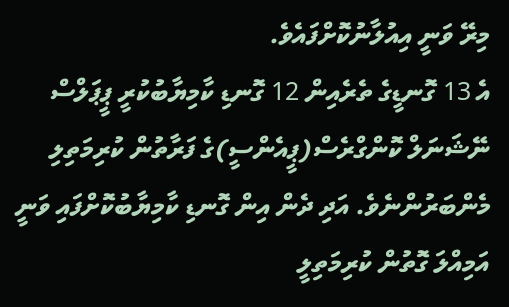މިރޭ ވަނީ އިއުލާނުކޮށްފައެވެ.
އެ 13 ގޮނޑީގެ ތެރެއިން 12 ގޮނޑި ކާމިޔާބުކުރީ ޕީޕަލްސް ނޭޝަނަލް ކޮންގްރެސް(ޕީއެންސީ)ގެ ފަރާތުން ކުރިމަތިލި މެންބަރުންނެވެ. އަދި ދެން އިން ގޮނޑި ކާމިޔާބުކޮށްފައި ވަނީ އަމިއްލަ ގޮތުން ކުރިމަތިލީ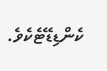ކެންޑިޑޭޓެކެވެ.